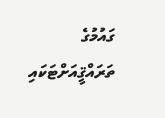ގައުމުގެ ތަރައްޤީއަށްޓަކައި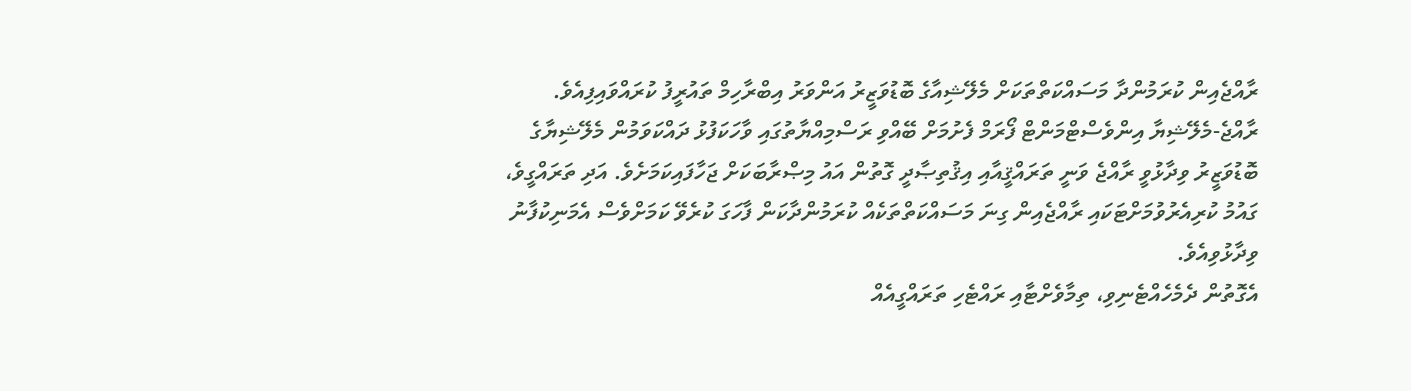ރާއްޖެއިން ކުރަމުންދާ މަސައްކަތްތަކަށް މެލޭޝިއާގެ ބޮޑުވަޒީރު އަންވަރު އިބްރާހިމް ތައުރީފު ކުރައްވައިފިއެވެ.
ރާއްޖެ-މެލޭޝިޔާ އިންވެސްޓްމަންޓް ފޯރަމް ފެށުމަށް ބޭއްވި ރަސްމިއްޔާތުގައި ވާހަކަފުޅު ދައްކަވަމުން މެލޭޝިޔާގެ ބޮޑުވަޒީރު ވިދާޅުވީ ރާއްޖެ ވަނީ ތަރައްޤީއާއި އިޤުތިޞާދީ ގޮތުން އައު މިޞްރާބަކަށް ޖަހާފައިކަމަށެވެ. އަދި ތަރައްގީވެ، ގައުމު ކުރިއެރުވުމަށްޓަކައި ރާއްޖެއިން ގިނަ މަސައްކަތްތަކެއް ކުރަމުންދާކަން ފާހަގަ ކުރެވޭ ކަމަށްވެސް އެމަނިކުފާނު ވިދާޅުވިއެވެ.
އެގޮތުން ދެމެހެއްޓެނިވި، ތިމާވެށްޓާއި ރައްޓެހި ތަރައްގީއެއް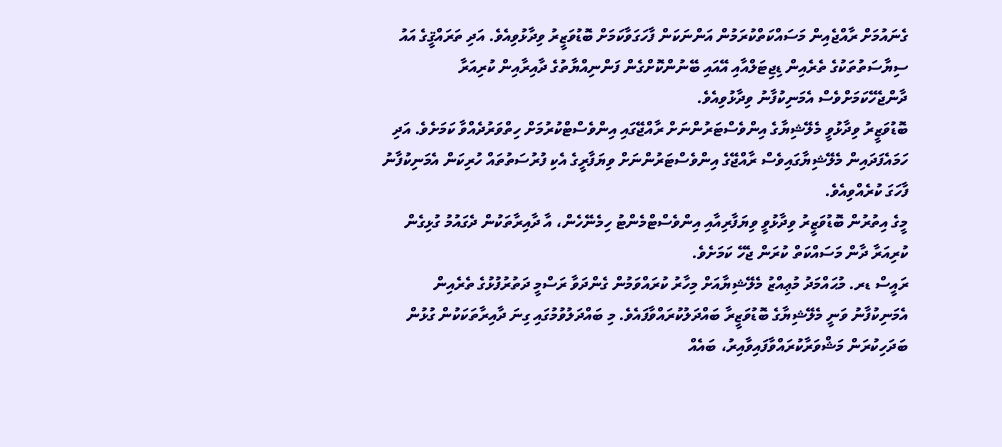ގެނައުމަށް ރާއްޖެއިން މަސައްކަތްކުރަމުން އަންނަކަން ފާހަގަވާކަމަށް ބޮޑުވަޒީރު ވިދާޅުވިއެވެ. އަދި ތަރައްޤީގެ އައު ސިޔާސަތުތަކުގެ ތެރެއިން ޑިޖިޓަލްއާއި އޭއައި ބޭނުންކޮށްގެން ފަންނިއްޔާތުގެ ދާއިރާއިން ކުރިއަރާ ދާންޖެހޭކަމަށްވެސް އެމަނިކުފާނު ވިދާޅުވިއެވެ.
ބޮޑުވަޒީރު ވިދާޅުވީ މެލޭޝިޔާގެ އިންވެސްޓަރުންނަށް ރާއްޖޭގައި އިންވެސްޓްކުރުމަށް ހިތްވަރުދެއްވާ ކަމަށެވެ. އަދި ހަމައެފަދައިން މެލޭޝިޔާގައިވެސް ރާއްޖޭގެ އިންވެސްޓަރުންނަށް ވިޔަފާރީގެ އެކި ފުރުސަތުތައް ހުރިކަން އެމަނިކުފާނު ފާހަގަ ކުރެއްވިއެވެ.
މީގެ އިތުރުން ބޮޑުވަޒީރު ވިދާޅުވީ ވިޔަފާރިއާއި އިންވެސްޓްމެންޓު ހިމެނޭހެން، އާ ދާއިރާތަކުން ދެގައުމު ގުޅިގެން ކުރިއަރާ ދާން މަސައްކަތް ކުރަން ޖެހޭ ކަމަށެވެ.
ރައީސް ޑރ. މުޙައްމަދު މުޢިއްޒު މެލޭޝިޔާއަށް މިހާރު ކުރައްވަމުން ގެންދަވާ ރަސްމީ ދަތުރުފުޅުގެ ތެރެއިން އެމަނިކުފާނު ވަނީ މެލޭޝިޔާގެ ބޮޑުވަޒީރާ ބައްދަލުކުރައްވާފައެވެ. މި ބައްދަލުވުމުގައި ގިނަ ދާއިރާތަކަކުން ގުޅުން ބަދަހިކުރަން މަޝްވަރާކުރައްވާފައިވާއިރު، ބައެއް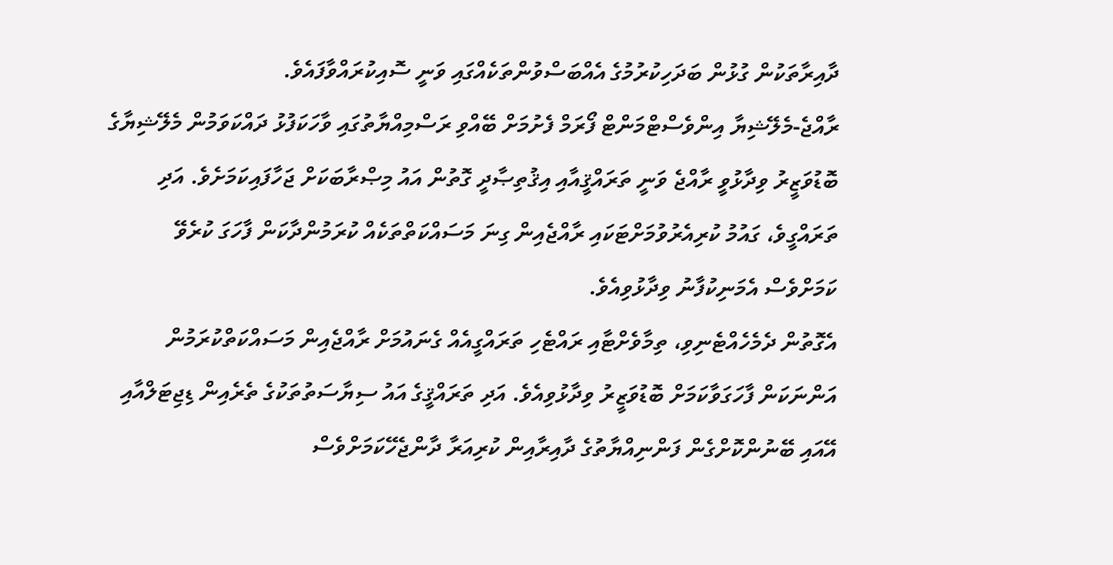ދާއިރާތަކުން ގުޅުން ބަދަހިކުރުމުގެ އެއްބަސްވުންތަކެއްގައި ވަނީ ސޮއިކުރައްވާފައެވެ.
ރާއްޖެ-މެލޭޝިޔާ އިންވެސްޓްމަންޓް ފޯރަމް ފެށުމަށް ބޭއްވި ރަސްމިއްޔާތުގައި ވާހަކަފުޅު ދައްކަވަމުން މެލޭޝިޔާގެ ބޮޑުވަޒީރު ވިދާޅުވީ ރާއްޖެ ވަނީ ތަރައްޤީއާއި އިޤުތިޞާދީ ގޮތުން އައު މިޞްރާބަކަށް ޖަހާފައިކަމަށެވެ. އަދި ތަރައްގީވެ، ގައުމު ކުރިއެރުވުމަށްޓަކައި ރާއްޖެއިން ގިނަ މަސައްކަތްތަކެއް ކުރަމުންދާކަން ފާހަގަ ކުރެވޭ ކަމަށްވެސް އެމަނިކުފާނު ވިދާޅުވިއެވެ.
އެގޮތުން ދެމެހެއްޓެނިވި، ތިމާވެށްޓާއި ރައްޓެހި ތަރައްގީއެއް ގެނައުމަށް ރާއްޖެއިން މަސައްކަތްކުރަމުން އަންނަކަން ފާހަގަވާކަމަށް ބޮޑުވަޒީރު ވިދާޅުވިއެވެ. އަދި ތަރައްޤީގެ އައު ސިޔާސަތުތަކުގެ ތެރެއިން ޑިޖިޓަލްއާއި އޭއައި ބޭނުންކޮށްގެން ފަންނިއްޔާތުގެ ދާއިރާއިން ކުރިއަރާ ދާންޖެހޭކަމަށްވެސް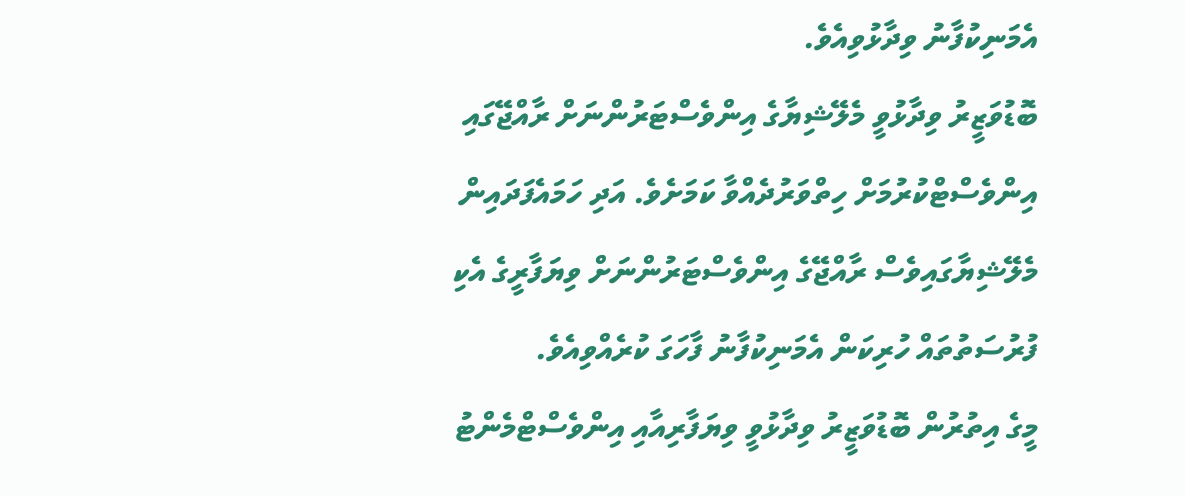އެމަނިކުފާނު ވިދާޅުވިއެވެ.
ބޮޑުވަޒީރު ވިދާޅުވީ މެލޭޝިޔާގެ އިންވެސްޓަރުންނަށް ރާއްޖޭގައި އިންވެސްޓްކުރުމަށް ހިތްވަރުދެއްވާ ކަމަށެވެ. އަދި ހަމައެފަދައިން މެލޭޝިޔާގައިވެސް ރާއްޖޭގެ އިންވެސްޓަރުންނަށް ވިޔަފާރީގެ އެކި ފުރުސަތުތައް ހުރިކަން އެމަނިކުފާނު ފާހަގަ ކުރެއްވިއެވެ.
މީގެ އިތުރުން ބޮޑުވަޒީރު ވިދާޅުވީ ވިޔަފާރިއާއި އިންވެސްޓްމެންޓު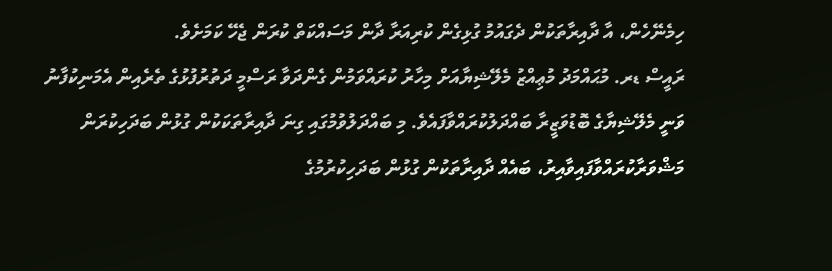ހިމެނޭހެން، އާ ދާއިރާތަކުން ދެގައުމު ގުޅިގެން ކުރިއަރާ ދާން މަސައްކަތް ކުރަން ޖެހޭ ކަމަށެވެ.
ރައީސް ޑރ. މުޙައްމަދު މުޢިއްޒު މެލޭޝިޔާއަށް މިހާރު ކުރައްވަމުން ގެންދަވާ ރަސްމީ ދަތުރުފުޅުގެ ތެރެއިން އެމަނިކުފާނު ވަނީ މެލޭޝިޔާގެ ބޮޑުވަޒީރާ ބައްދަލުކުރައްވާފައެވެ. މި ބައްދަލުވުމުގައި ގިނަ ދާއިރާތަކަކުން ގުޅުން ބަދަހިކުރަން މަޝްވަރާކުރައްވާފައިވާއިރު، ބައެއް ދާއިރާތަކުން ގުޅުން ބަދަހިކުރުމުގެ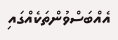އެއްބަސްވުންތަކެއްގައި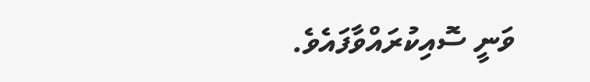ވަނީ ސޮއިކުރައްވާފައެވެ.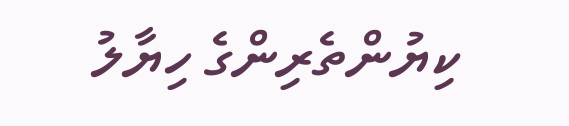ކިޔުންތެރިންގެ ހިޔާލު